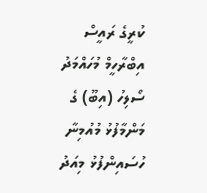ކުރީގެ ރައީސް އިބްރާހީމް މުހައްމަދު ސޯލިހު (އިބޫ) ގެ މަންމާފުޅު މުއުމިނާ ހުސައިންފުޅު މިއަދު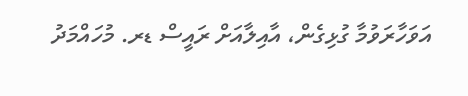އަވަހާރަވުމާ ގުޅިގެން، އާއިލާއަށް ރައީސް ޑރ. މުހައްމަދު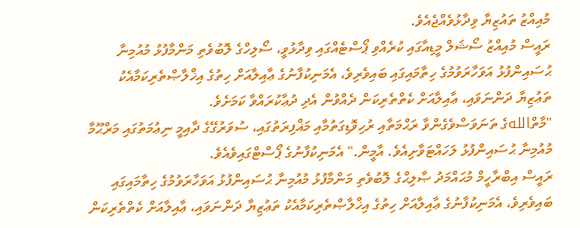މުއިއްޒު ތައުޒިޔާ ވިދާޅުވެއްޖެއެވެ.
ރައީސް މުއިއްޒު ސޯޝަލް މީޑިއާގައި ކުރެއްވި ޕޯސްޓެއްގައި ވިދާޅުވީ، ސޯލިހްގެ ލޮބުވެތި މަންމާފުޅު މުއުމިނާ ޙުސައިންފުޅު އަވަހާރަވުމުގެ ހިތާމައިގައި ބައިވެރިވެ، އެމަނިކުފާނުގެ ޢާއިލާއަށް ހިތުގެ އިޚްލާޞްތެރިކަމާއެކު ތަޢުޒިޔާ ދަންނަވައި، ޢާއިލާއަށް ކެތްތެރިކަން ދެއްވުން އެދި ދުޢާކުރައްވާ ކަމަށެވެ.
"މާތްاللهގެ ތަނަވަސްވެގެންވާ ރަޙްމަތާއި ރުހިވޮޑިގަތުމާއި މަޣްފިރަތުގައި، ސުވަރުގޭގެ ދާއިމީ ނިޢުމަތުގައި މަރްޙޫމާ މުއުމިނާ ޙުސައިންފުޅު ލަހައްޓަވާށިއެވެ. އާމީން." އެމަނިކުފާނުގެ ޕޯސްޓްގައިވެއެވެ.
ރައީސް އިބްރާހީމް މުޙައްމަދު ޞާލިޙްގެ ލޮބުވެތި މަންމާފުޅު މުއުމިނާ ޙުސައިންފުޅު އަވަހާރަވުމުގެ ހިތާމައިގައި ބައިވެރިވެ، އެމަނިކުފާނުގެ ޢާއިލާއަށް ހިތުގެ އިޚްލާޞްތެރިކަމާއެކު ތަޢުޒިޔާ ދަންނަވައި، ޢާއިލާއަށް ކެތްތެރިކަން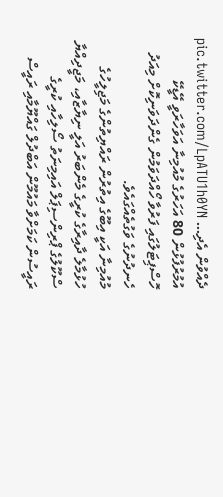ދެއްވުން އެދި… pic.twitter.com/LpATU1h0YN
އުމުރުފުޅުން 80 އަހަރުގެ މުއުމިނާ އަވަހާރަވީ އޭޑީކޭ ހޮސްޕިޓަލުގައި ފަރުވާ ހޯއްދަވަމުން ގެންދަވަނިކޮށް މިއަދު ހެނދުނުގެ ވަގުތެއްގައެވެ.
މުއުމިނާ އަކީ އިބޫގެ އިތުރުން ރައްޔިތުންގެ މަޖިލީހުގެ ހުޅުމާލެ ދާއިރާގެ ކުރީގެ މެންބަރު އަލީ ނިޔާޒާއި، މަޖީދިއްޔާ ސްކޫލުގެ ޕްރިންސިޕަލް އައިމިނަތު ސޯލިހާއި ކުރީގެ ރައީސުން ކަމަށްވާ މައުމޫން އަބްދުލް ގައްޔޫމާއި ރައީސް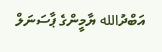އަބްދުالله ޔާމީންގެ ޕާސަނަލް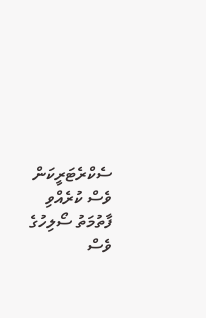ސެކްރެޓަރީކަން ވެސް ކުރެއްވި ފާތުމަތު ސޯލިހުގެ ވެސް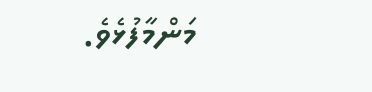މަންމާފުޅެވެ.